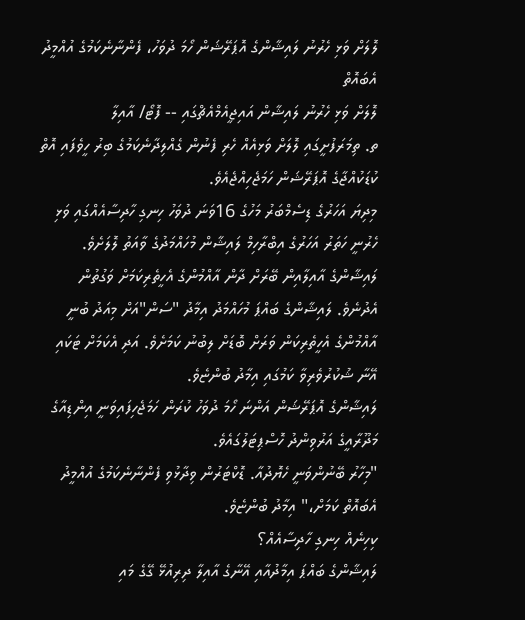ލޮލަށް ވަޅި ހެރުނު ލައިޝާންގެ އޮޕަރޭޝަން ހޯމަ ދުވަހު، ފެންނާނެކަމުގެ އުއްމީދު އެބައޮތް
ލޮލަށް ވަޅި ހެރުނު ލައިޝާން އައިޖީއެމްއެޗްގައި -- ފޮޓޯ/ އާއިލާ
ތ. ތިމަރަފުށީގައި ލޮލަށް ވަޅިއެއް ހެރި ފެނުން ގެއްލިދާނެކަމުގެ ބިރު ހީވެފައި އޮތް ކުޑަކުއްޖާގެ އޮޕަރޭޝަން ހަމަޖެހިއްޖެއެވެ.
މިދިޔަ އަހަރުގެ ޑިސެމްބަރު މަހުގެ 16ވަނަ ދުވަހު ހިނގި ހާދިސާއެއްގައި ވަޅި ހެރުނީ ހަތަރު އަހަރުގެ އިބްރާހިމް ލައިޝާން މުހައްމަދުގެ ވާއަތު ލޮލަށެވެ.
ލައިޝާންގެ އާއިލާއިން ބޭރަށް ދާން އާއްމުންގެ އެހީތެރިކަމަށް ވަގުތުން އެދުނެވެ. ލައިޝާންގެ ބައްޕަ މުހައްމަދު އިމާދު "ސަން"އަށް މިއަދު ބުނީ އާއްމުންގެ އެހީތެރިކަން ވަރަށް ބޮޑަށް ލިބުނު ކަމަށެވެ. އަދި އެކަމަށް ޓަކައި އޭނާ ޝުކުރުވެރިވާ ކަމުގައި އިމާދު ބުންޏެވެ.
ލައިޝާންގެ އޮޕަރޭޝަން އަންނަ ހޯމަ ދުވަހު ކުރަން ހަމަޖެހިފައިވަނީ އިންޑިއާގެ މަދޫރާއީގެ އަރުވިންދު ހޮސްޕިޓަލުގައެވެ.
"މިހާރު ބޭނުންވަނީ ހެޔޮދުއާ. ޑޮކްޓަރުން ވިދާޅުވި ފެންނާނެކަމުގެ އުއްމީދު އެބައޮތް ކަމަށް،" އިމާދު ބުންޏެވެ.
ކިހިނެއް ހިނގި ހާދިސާއެއް؟
ލައިޝާންގެ ބައްޕަ އިމާދުއާއި އޭނާގެ އާއިލާ ދިރިއުޅޭ ގޭގެ މައި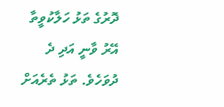ދޮރުގެ ތަޅު ހަލާކުވީތާ އޭރު ވާނީ އަދި ދެ ދުވަހެވެ. ތަޅު ތެރެއަށް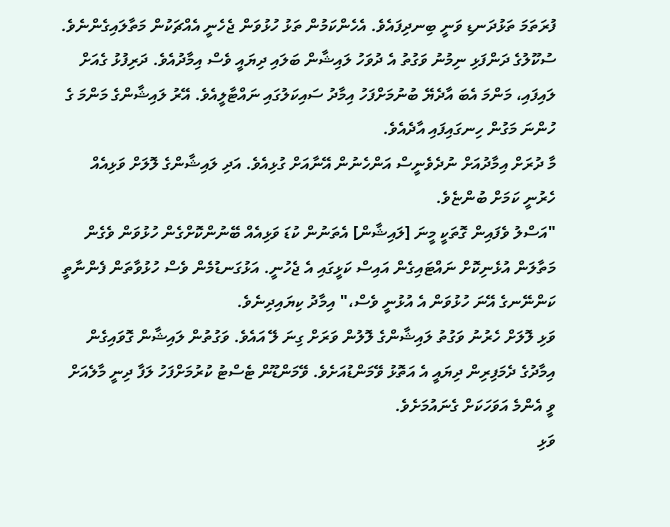ފުރަތަމަ ތަޅުދަނޑި ވަނީ ބިނދިފައެވެ. އެހެންކަމުން ތަޅު ހުޅުވަން ޖެހެނީ އެއްޗަކުން މަތާލައިގެންނެވެ.
ސުކޫލުގެ ދަންފަޅި ނިމުނު ވަގުތު އެ ދުވަހު ލައިޝާން ބަލައި ދިޔައީ ވެސް އިމާދުއެވެ. ދަރިފުޅު ގެއަށް ލައިފައި، މަންމަ އެބަ އާދެޔޭ ބުނުމަށްފަހު އިމާދު ސައިކަލުގައި ނައްޓާލީއެވެ. އޭރު ލައިޝާންގެ މަންމަ ގެ ހުންނަ މަގުން ހިނގައިފައި އާދެއެވެ.
މާ ދުރަށް އިމާދުއަށް ނުދެވެނީސް އަންހެނުން އޭނާއަށް ގުޅިއެވެ. އަދި ލައިޝާންގެ ލޮލަށް ވަޅިއެއް ހެރުނީ ކަމަށް ބުންޏެވެ.
"އަސްލު ވެފައިން ގޮތަކީ މީނަ [ލައިޝާން] އެތަނުން ކުޑަ ވަޅިއެއް ބޭނުންކޮށްގެން ހުޅުވަން ވެގެން މަތާލަން އުޅެނިކޮށް ނައްޓައިގެން އައިސް ކަޅީގައި އެ ޖެހުނީ. އަޅުގަނޑުމެން ވެސް ހުޅުވާތަން ފެންނާތީ ކަންނޭނގެ އޭނަ ހުޅުވަން އެ އުޅުނީ ވެސް،" އިމާދު ކިޔައިދިނެވެ.
ވަޅި ލޮލަށް ހެރުނު ވަގުތު ލައިޝާންގެ ލޮލުން ވަރަށް ގިނަ ލޭ އައެވެ. ވަގުތުން ލައިޝާން ގޮވައިގެން އިމާދުގެ ދެމަފިރިން ދިޔައީ އެ އަތޮޅު ވޭމަންޑުއަށެވެ. ވޭމަންޑޫން ޓެސްޓު ކުރުމަށްފަހު ލަފާ ދިނީ މާލެއަށް ވީ އެންމެ އަވަހަކަށް ގެނައުމަށެވެ.
ވަޅި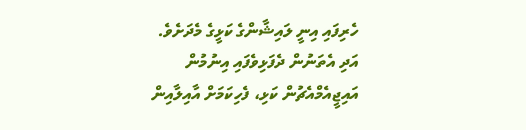ހެރިފައި އިނީ ލައިޝާންގެ ކަޅީގެ މެދަށެވެ. އަދި އެތަނުން ދެފަޅިވެފައި އިނުމުން އައިޖީއެމްއެޗުން ކަޅި، ފެހިކަމަށް އާއިލާއިން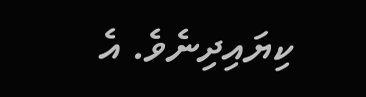ކިޔައިދިނެވެ. އެ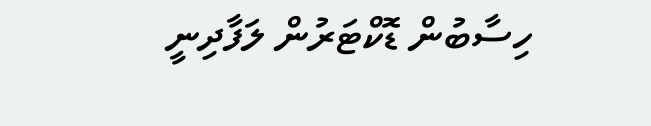ހިސާބުން ޑޮކްޓަރުން ލަފާދިނީ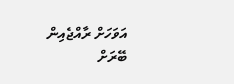އަވަހަށް ރާއްޖެއިން ބޭރަށް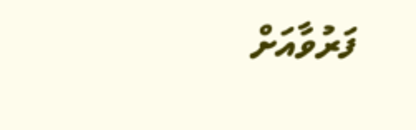ފަރުވާއަށް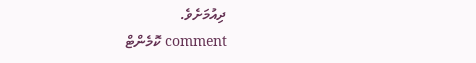ދިއުމަށެވެ.
comment ކޮމެންޓް